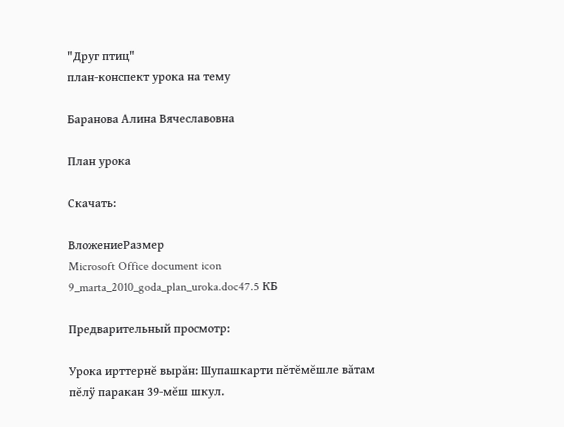"Друг птиц"
план-конспект урока на тему

Баранова Алина Вячеславовна

План урока

Скачать:

ВложениеРазмер
Microsoft Office document icon 9_marta_2010_goda_plan_uroka.doc47.5 КБ

Предварительный просмотр:

Урока ирттернĕ вырăн: Шупашкарти пĕтĕмĕшле вăтам пĕлÿ паракан 39-мĕш шкул.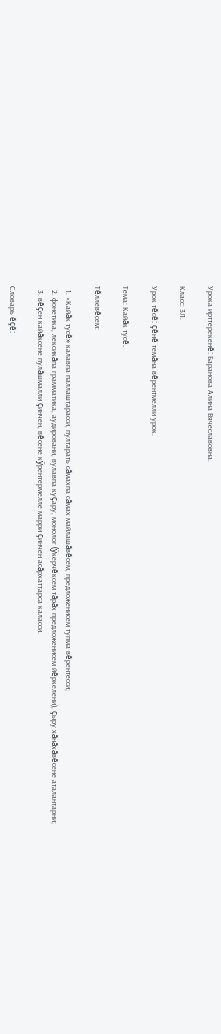Урока ирттерекенĕ: Баранова Алина Вячеславовна.

Класс: 3Л.

Урок тĕсĕ: çĕнĕ темăна вĕрентмелли урок.

Тема: Кайăк тусĕ.

Тĕллевĕсем:

  1. «Кайăк тусĕ» калавпа паллаштарасси, пултарать сăмахпа сăмах майлашăвĕсем, предложенисем тупма вĕрентесси;
  2. фонетика, лексикăпа грамматика, аудировани, вулавпа куçару, монолог (ÿкерчĕксем тăрăх предложенисем йĕркелени), çыру хăнăхăвĕсене аталантарни;
  3. вĕçен кайăксене пулăшмалли çинчен, вĕсене кÿрентермелле марри çинчен асăрхаттарса каласси.

Словарь ĕçĕ: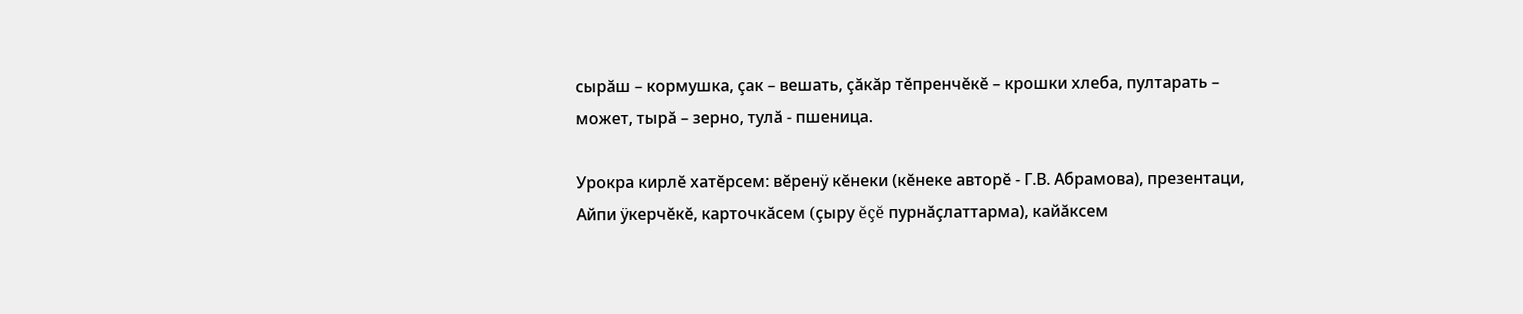сырăш – кормушка, çак – вешать, çăкăр тĕпренчĕкĕ – крошки хлеба, пултарать – может, тырă – зерно, тулă - пшеница.

Урокра кирлĕ хатĕрсем: вĕренÿ кĕнеки (кĕнеке авторĕ - Г.В. Абрамова), презентаци, Айпи ÿкерчĕкĕ, карточкăсем (çыру ĕçĕ пурнăçлаттарма), кайăксем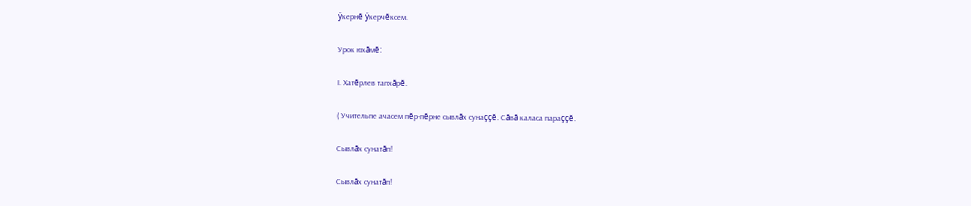ÿкернĕ ÿкерчĕксем.

Урок юхăмĕ:

І. Хатĕрлев тапхăрĕ.

( Учительпе ачасем пĕр-пĕрне сывлăх сунаççĕ. Сăвă каласа параççĕ.

Сывлăх сунатăп!

Сывлăх сунатăп!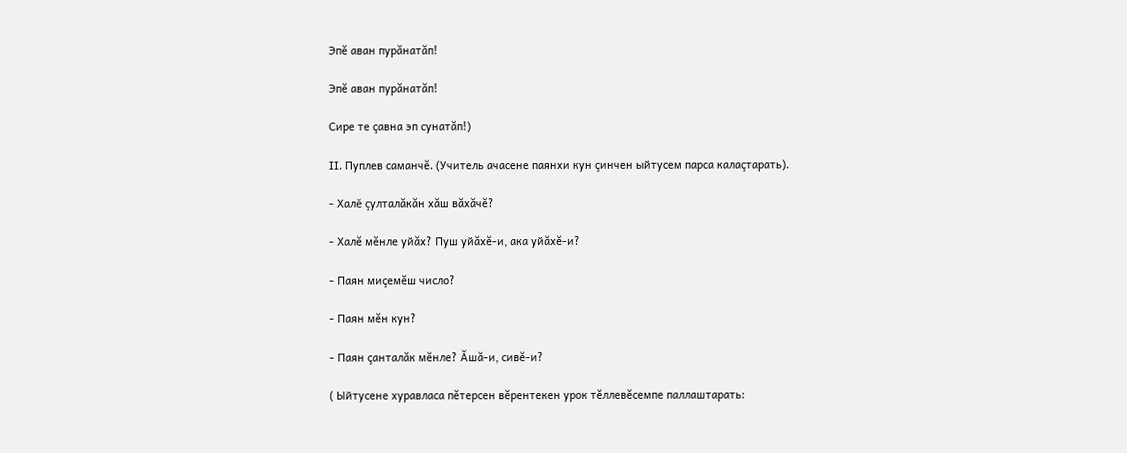Эпĕ аван пурăнатăп!

Эпĕ аван пурăнатăп!

Сире те çавна эп сунатăп!)

ІІ. Пуплев саманчĕ. (Учитель ачасене паянхи кун çинчен ыйтусем парса калаçтарать).

- Халĕ çулталăкăн хăш вăхăчĕ?

- Халĕ мĕнле уйăх? Пуш уйăхĕ-и, ака уйăхĕ-и?

- Паян миçемĕш число?

- Паян мĕн кун?

- Паян çанталăк мĕнле? Ăшă-и, сивĕ-и?

( Ыйтусене хуравласа пĕтерсен вĕрентекен урок тĕллевĕсемпе паллаштарать: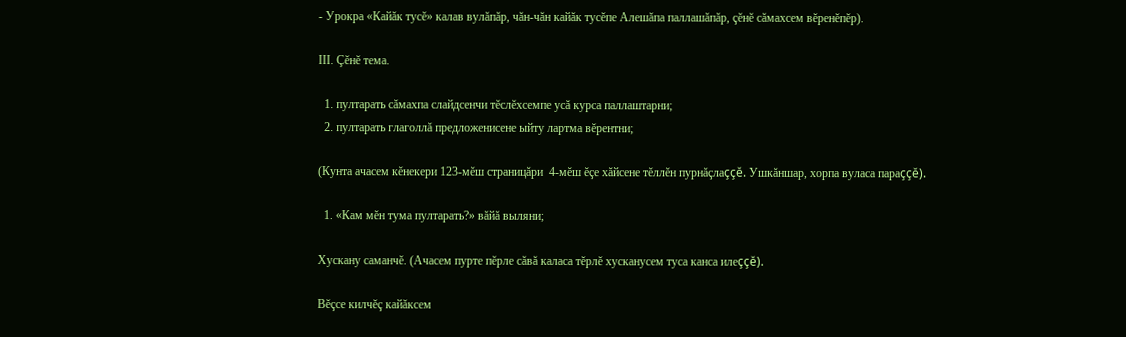- Урокра «Кайăк тусĕ» калав вулăпăр, чăн-чăн кайăк тусĕпе Алешăпа паллашăпăр, çĕнĕ сăмахсем вĕренĕпĕр).

ІІІ. Çĕнĕ тема.

  1. пултарать сăмахпа слайдсенчи тĕслĕхсемпе усă курса паллаштарни;
  2. пултарать глаголлă предложенисене ыйту лартма вĕрентни;

(Кунта ачасем кĕнекери 123-мĕш страницăри  4-мĕш ĕçе хăйсене тĕллĕн пурнăçлаççĕ. Ушкăншар, хорпа вуласа параççĕ).

  1. «Кам мĕн тума пултарать?» вăйă выляни;

Хускану саманчĕ. (Ачасем пурте пĕрле сăвă каласа тĕрлĕ хусканусем туса канса илеççĕ).

Вĕçсе килчĕç кайăксем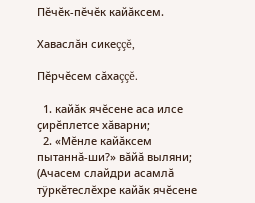Пĕчĕк-пĕчĕк кайăксем.

Хаваслăн сикеççĕ,

Пĕрчĕсем сăхаççĕ.

  1. кайăк ячĕсене аса илсе çирĕплетсе хăварни;
  2. «Мĕнле кайăксем пытаннă-ши?» вăйă выляни; (Ачасем слайдри асамлă тÿркĕтеслĕхре кайăк ячĕсене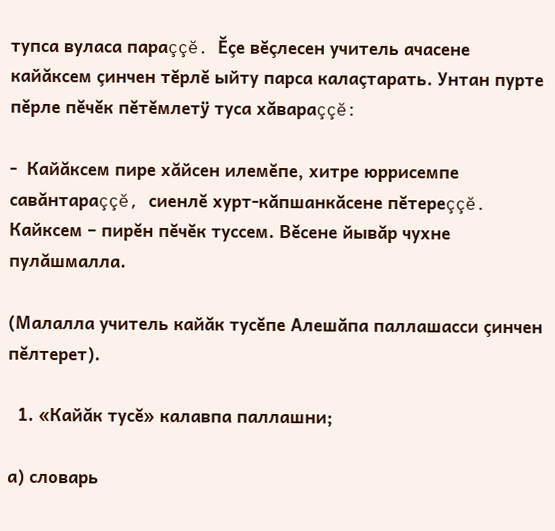тупса вуласа параççĕ. Ĕçе вĕçлесен учитель ачасене кайăксем çинчен тĕрлĕ ыйту парса калаçтарать. Унтан пурте пĕрле пĕчĕк пĕтĕмлетÿ туса хăвараççĕ:

-  Кайăксем пире хăйсен илемĕпе, хитре юррисемпе савăнтараççĕ, сиенлĕ хурт-кăпшанкăсене пĕтереççĕ. Кайксем – пирĕн пĕчĕк туссем. Вĕсене йывăр чухне  пулăшмалла.

(Малалла учитель кайăк тусĕпе Алешăпа паллашасси çинчен пĕлтерет).

  1. «Кайăк тусĕ» калавпа паллашни;

а) словарь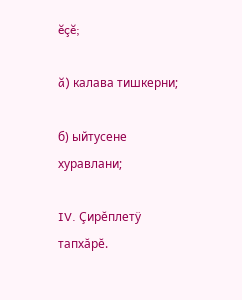ĕçĕ;

ă) калава тишкерни;

б) ыйтусене хуравлани;

IV. Çирĕплетÿ тапхăрĕ.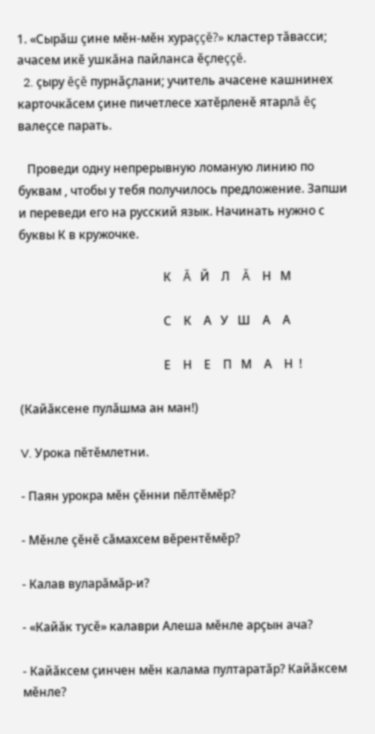1. «Сырăш çине мĕн-мĕн хураççĕ?» кластер тăвасси; ачасем икĕ ушкăна пайланса ĕçлеççĕ.
  2. çыру ĕçĕ пурнăçлани; учитель ачасене кашнинех карточкăсем çине пичетлесе хатĕрленĕ ятарлă ĕç валеçсе парать.

   Проведи одну непрерывную ломаную линию по буквам , чтобы у тебя получилось предложение. Запши и переведи его на русский язык. Начинать нужно с буквы К в кружочке.

                                                К    Ă   Й    Л    Ă    Н   М

                                                С    К    А   У   Ш    А    А

                                                Е    Н    Е    П   М    А    Н  !

(Кайăксене пулăшма ан ман!)

V. Урока пĕтĕмлетни.

- Паян урокра мĕн çĕнни пĕлтĕмĕр?

- Мĕнле çĕнĕ сăмахсем вĕрентĕмĕр?

- Калав вуларăмăр-и?

- «Кайăк тусĕ» калаври Алеша мĕнле арçын ача?

- Кайăксем çинчен мĕн калама пултаратăр? Кайăксем мĕнле?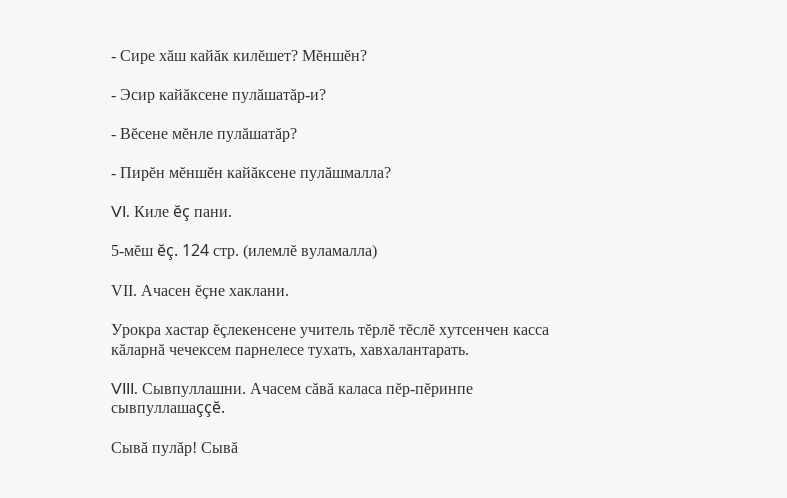- Сире хăш кайăк килĕшет? Мĕншĕн?

- Эсир кайăксене пулăшатăр-и?

- Вĕсене мĕнле пулăшатăр?

- Пирĕн мĕншĕн кайăксене пулăшмалла?

VI. Киле ĕç пани.

5-мĕш ĕç. 124 стр. (илемлĕ вуламалла)

VІІ. Ачасен ĕçне хаклани.

Урокра хастар ĕçлекенсене учитель тĕрлĕ тĕслĕ хутсенчен касса кăларнă чечексем парнелесе тухать, хавхалантарать.

VIII. Сывпуллашни. Ачасем сăвă каласа пĕр-пĕринпе сывпуллашаççĕ.

Сывă пулăр! Сывă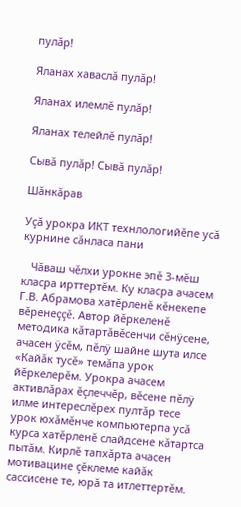пулăр!

Яланах хаваслă пулăр!

Яланах илемлĕ пулăр!

Яланах телейлĕ пулăр!

Сывă пулăр! Сывă пулăр!

Шăнкăрав

Уçă урокра ИКТ технлологийĕпе усă курнине сăнласа пани

   Чăваш чĕлхи урокне эпĕ 3-мĕш класра ирттертĕм. Ку класра ачасем Г.В. Абрамова хатĕрленĕ кĕнекепе вĕренеççĕ. Автор йĕркеленĕ методика кăтартăвĕсенчи сĕнÿсене, ачасен ÿсĕм, пĕлÿ шайне шута илсе «Кайăк тусĕ» темăпа урок йĕркелерĕм. Урокра ачасем активлăрах ĕçлеччĕр, вĕсене пĕлÿ илме интереслĕрех пултăр тесе урок юхăмĕнче компьютерпа усă курса хатĕрленĕ слайдсене кăтартса пытăм. Кирлĕ тапхăрта ачасен мотивацине çĕклеме кайăк сассисене те, юрă та итлеттертĕм.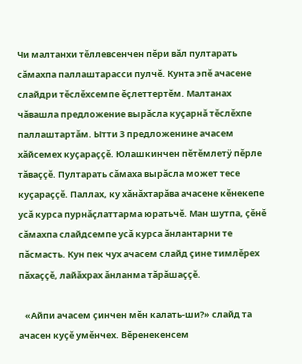Чи малтанхи тĕллевсенчен пĕри вăл пултарать сăмахпа паллаштарасси пулчĕ. Кунта эпĕ ачасене слайдри тĕслĕхсемпе ĕçлеттертĕм. Малтанах чăвашла предложение вырăсла куçарнă тĕслĕхпе паллаштартăм. Ытти 3 предложенине ачасем хăйсемех куçараççĕ. Юлашкинчен пĕтĕмлетÿ пĕрле тăваççĕ. Пултарать сăмаха вырăсла может тесе куçараççĕ. Паллах, ку хăнăхтарăва ачасене кĕнекепе усă курса пурнăçлаттарма юратьчĕ. Ман шутпа, çĕнĕ сăмахпа слайдсемпе усă курса ăнлантарни те пăсмасть. Кун пек чух ачасем слайд çине тимлĕрех пăхаççĕ, лайăхрах ăнланма тăрăшаççĕ.

   «Айпи ачасем çинчен мĕн калать-ши?» слайд та ачасен куçĕ умĕнчех. Вĕренекенсем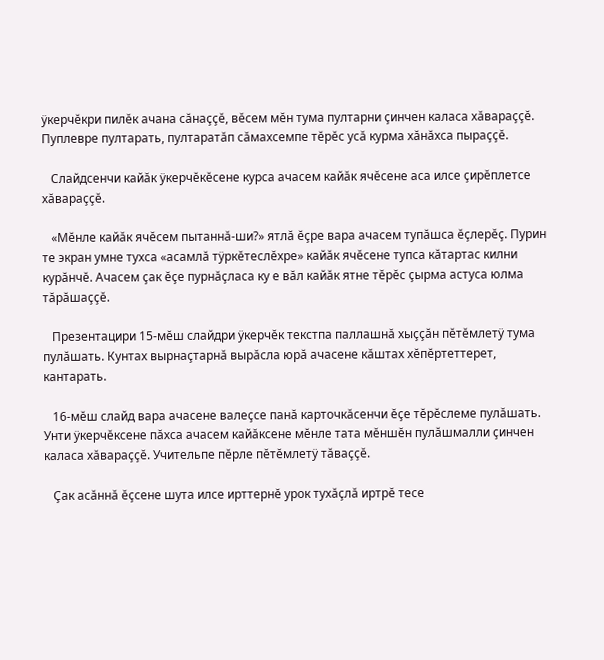ÿкерчĕкри пилĕк ачана сăнаççĕ, вĕсем мĕн тума пултарни çинчен каласа хăвараççĕ. Пуплевре пултарать, пултаратăп сăмахсемпе тĕрĕс усă курма хăнăхса пыраççĕ.

   Слайдсенчи кайăк ÿкерчĕкĕсене курса ачасем кайăк ячĕсене аса илсе çирĕплетсе хăвараççĕ.

   «Мĕнле кайăк ячĕсем пытаннă-ши?» ятлă ĕçре вара ачасем тупăшса ĕçлерĕç. Пурин те экран умне тухса «асамлă тÿркĕтеслĕхре» кайăк ячĕсене тупса кăтартас килни курăнчĕ. Ачасем çак ĕçе пурнăçласа ку е вăл кайăк ятне тĕрĕс çырма астуса юлма тăрăшаççĕ.

   Презентацири 15-мĕш слайдри ÿкерчĕк текстпа паллашнă хыççăн пĕтĕмлетÿ тума пулăшать. Кунтах вырнаçтарнă вырăсла юрă ачасене кăштах хĕпĕртеттерет, кантарать.

   16-мĕш слайд вара ачасене валеçсе панă карточкăсенчи ĕçе тĕрĕслеме пулăшать. Унти ÿкерчĕксене пăхса ачасем кайăксене мĕнле тата мĕншĕн пулăшмалли çинчен каласа хăвараççĕ. Учительпе пĕрле пĕтĕмлетÿ тăваççĕ.

   Çак асăннă ĕçсене шута илсе ирттернĕ урок тухăçлă иртрĕ тесе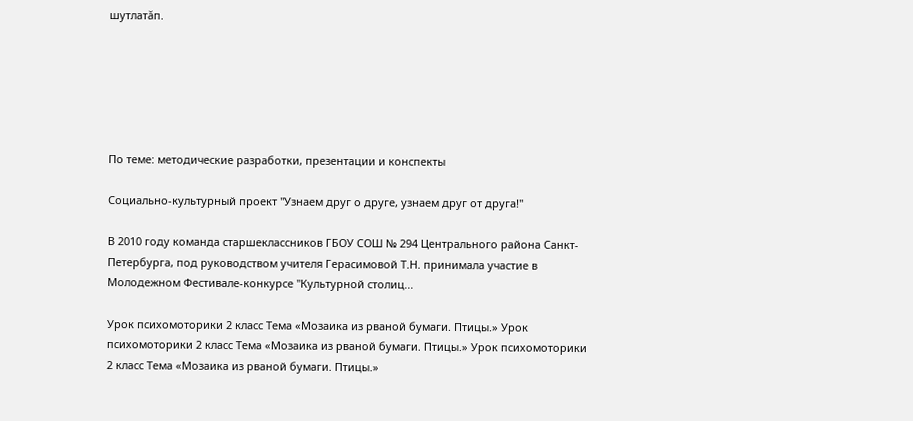шутлатăп.






По теме: методические разработки, презентации и конспекты

Социально-культурный проект "Узнаем друг о друге, узнаем друг от друга!"

В 2010 году команда старшеклассников ГБОУ СОШ № 294 Центрального района Санкт-Петербурга, под руководством учителя Герасимовой Т.Н. принимала участие в Молодежном Фестивале-конкурсе "Культурной столиц...

Урок психомоторики 2 класс Тема «Мозаика из рваной бумаги. Птицы.» Урок психомоторики 2 класс Тема «Мозаика из рваной бумаги. Птицы.» Урок психомоторики 2 класс Тема «Мозаика из рваной бумаги. Птицы.»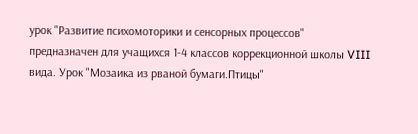урок "Развитие психомоторики и сенсорных процессов" предназначен для учащихся 1-4 классов коррекционной школы VIII  вида. Урок "Мозаика из рваной бумаги.Птицы"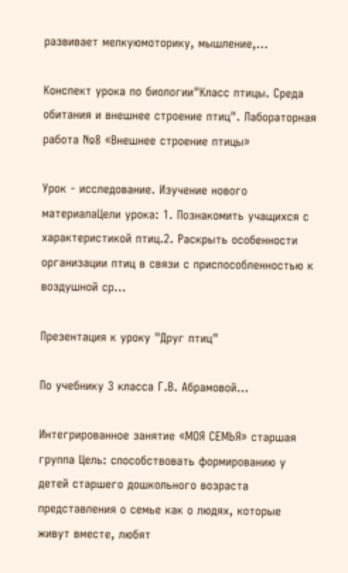развивает мелкуюмоторику, мышление,...

Конспект урока по биологии"Класс птицы. Среда обитания и внешнее строение птиц". Лабораторная работа №8 «Внешнее строение птицы»

Урок - исследование. Изучение нового материалаЦели урока: 1. Познакомить учащихся с характеристикой птиц.2. Раскрыть особенности организации птиц в связи с приспособленностью к воздушной ср...

Презентация к уроку "Друг птиц"

По учебнику 3 класса Г.В. Абрамовой...

Интегрированное занятие «МОЯ СЕМЬЯ» старшая группа Цель: способствовать формированию у детей старшего дошкольного возраста представления о семье как о людях, которые живут вместе, любят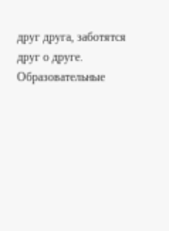друг друга, заботятся друг о друге. Образовательные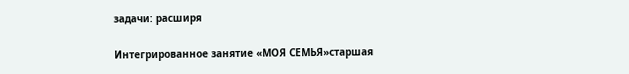задачи: расширя

Интегрированное занятие «МОЯ СЕМЬЯ»старшая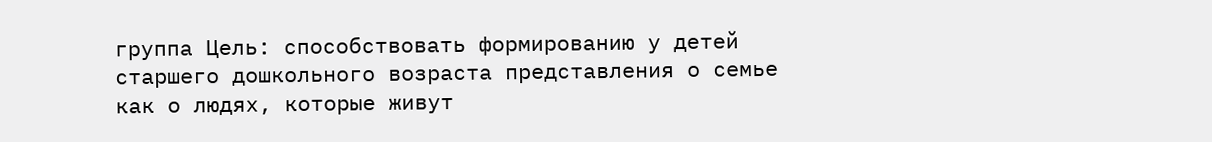группа Цель: способствовать формированию у детей старшего дошкольного возраста представления о семье как о людях, которые живут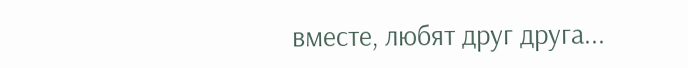вместе, любят друг друга...